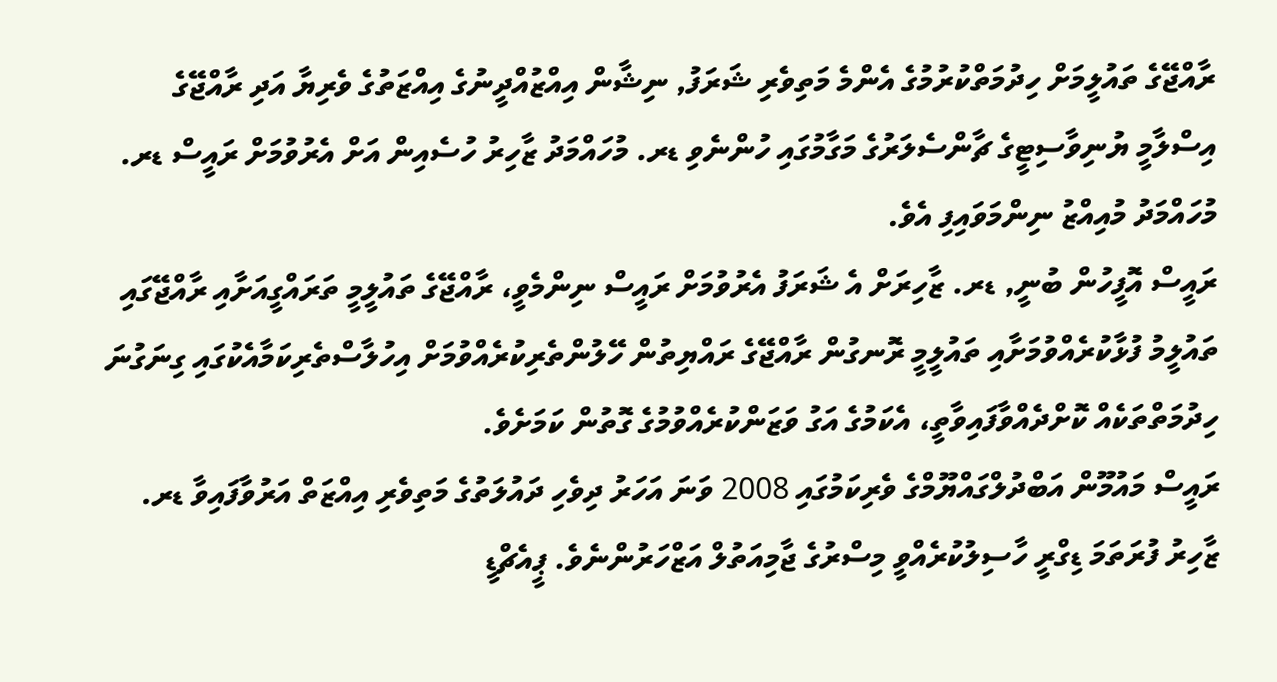ރާއްޖޭގެ ތައުލީމަށް ހިދުމަތްކުރުމުގެ އެންމެ މަތިވެރި ޝަރަފު, ނިޝާން އިއްޒުއްދީނުގެ އިއްޒަތުގެ ވެރިޔާ އަދި ރާއްޖޭގެ އިސްލާމީ ޔުނިވާސިޓީގެ ޗާންސެލަރުގެ މަގާމުގައި ހުންނެވި ޑރ. މުހައްމަދު ޒާހިރު ހުސެއިން އަށް އެރުވުމަށް ރައީސް ޑރ. މުހައްމަދު މުއިއްޒު ނިންމަވައިފި އެވެ.
ރައީސް އޮފީހުން ބުނީ, ޑރ. ޒާހިރަށް އެ ޝަރަފު އެރުވުމަށް ރައީސް ނިންމެވީ، ރާއްޖޭގެ ތައުލީމީ ތަރައްގީއަށާއި ރާއްޖޭގައި ތައުލީމު ފުޅާކުރެއްވުމަށާއި ތައުލީމީ ރޮނގުން ރާއްޖޭގެ ރައްޔިތުން ހޭލުންތެރިކުރެއްވުމަށް އިހުލާސްތެރިކަމާއެކުގައި ގިނަގުނަ ހިދުމަތްތަކެއް ކޮށްދެއްވާފައިވާތީ، އެކަމުގެ އަގު ވަޒަންކުރެއްވުމުގެ ގޮތުން ކަމަށެވެ.
ރައީސް މައުމޫން އަބްދުލްގައްޔޫމްގެ ވެރިކަމުގައި 2008 ވަނަ އަހަރު ދިވެހި ދައުލަތުގެ މަތިވެރި އިއްޒަތް އަރުވާފައިވާ ޑރ. ޒާހިރު ފުރަތަމަ ޑިގްރީ ހާސިލުކުރެއްވީ މިސްރުގެ ޖާމިއަތުލް އަޒްހަރުންނެވެ. ޕީއެޗްޑީ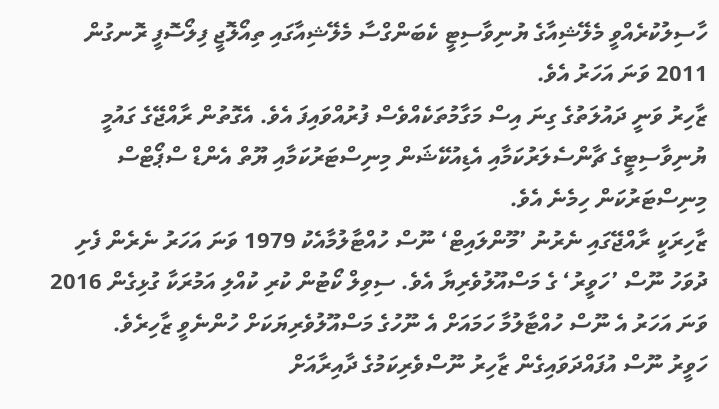ހާސިލުކުރެއްވީ މެލޭޝިއާގެ ޔުނިވާސިޓީ ކެބަންގްސާ މެލޭޝިއާގައި ތިއޯލޮޖީ ފިލޯސޮފީ ރޮނގުން 2011 ވަނަ އަހަރު އެވެ.
ޒާހިރު ވަނީ ދައުލަތުގެ ގިނަ އިސް މަގާމުތަކެއްވެސް ފުރުއްވައިފަ އެވެ. އެގޮތުން ރާއްޖޭގެ ގައުމީ ޔުނިވާސިޓީގެ ޗާންސެލަރުކަމާއި އެޑިއުކޭޝަން މިނިސްޓަރުކަމާއި ޔޫތް އެންޑް ސްޕޯޓްސް މިނިސްޓަރުކަން ހިމެނެ އެވެ.
ޒާހިރަކީ ރާއްޖޭގައި ނެރުނު ’މޫންލައިޓް‘ ނޫސް ހުއްޓާލުމާއެކު 1979 ވަނަ އަހަރު ނެރެން ފެށި ދުވަހު ނޫސް ’ހަވީރު‘ ގެ މަސްއޫލުވެރިޔާ އެވެ. ސިވިލް ކޯޓުން ކުރި ކުއްލި އަމުރަކާ ގުޅިގެން 2016 ވަނަ އަހަރު އެ ނޫސް ހުއްޓާލުމާ ހަމައަށް އެ ނޫހުގެ މަސްއޫލުވެރިޔަކަށް ހުންނެވީ ޒާހިރެވެ.
ހަވީރު ނޫސް އުފައްދަވައިގެން ޒާހިރު ނޫސްވެރިކަމުގެ ދާއިރާއަށް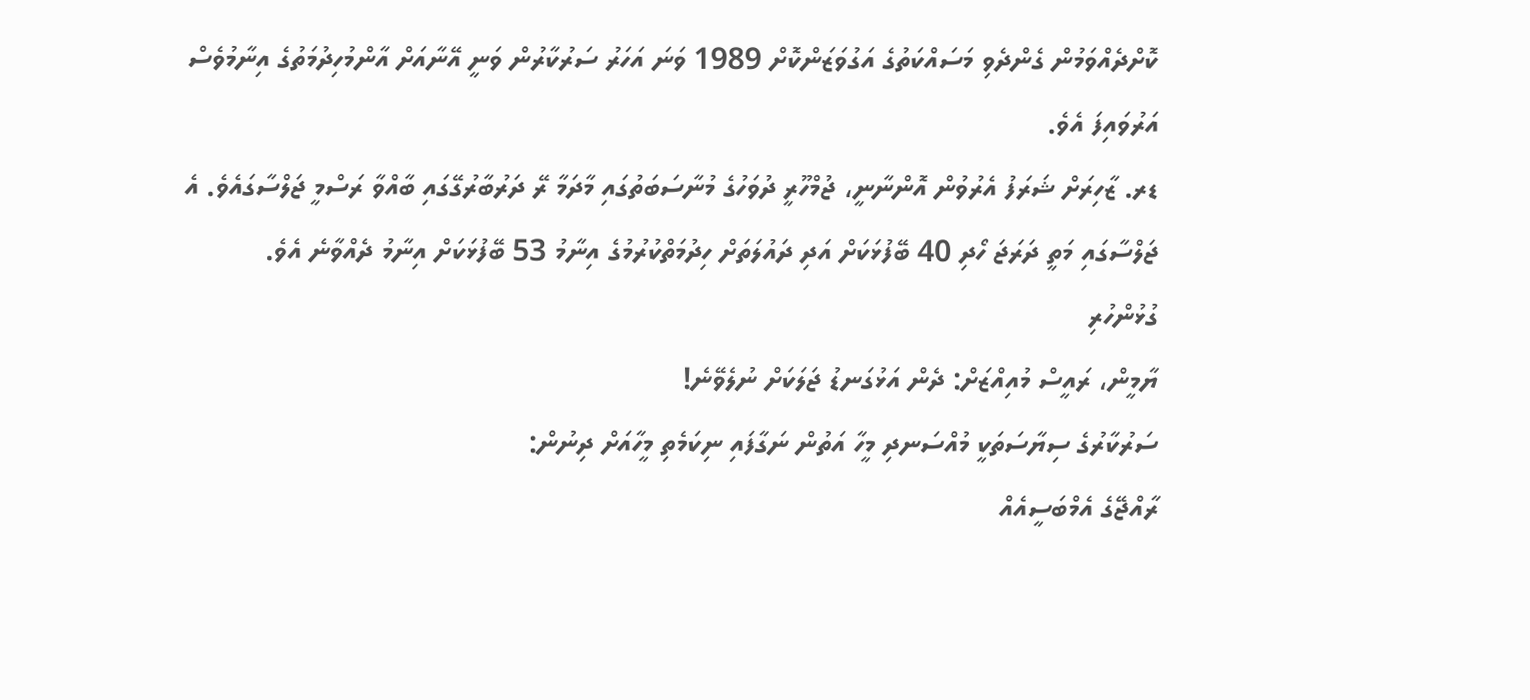ކޮށްދެއްވަމުން ގެންދެވި މަސައްކަތުގެ އަގުވަޒަންކޮށް 1989 ވަނަ އަހަރު ސަރުކާރުން ވަނީ އޭނާއަށް އާންމުހިދުމަތުގެ އިނާމުވެސް އަރުވައިފަ އެވެ.
ޑރ. ޒާހިރަށް ޝަރަފު އެރުވުން އޮންނާނީ، ޖުމްހޫރީ ދުވަހުގެ މުނާސަބަތުގައި މާދަމާ ރޭ ދަރުބާރުގޭގައި ބާއްވާ ރަސްމީ ޖަލްސާގައެވެ. އެ ޖަލްސާގައި މަތީ ދަރަޖަ ހޯދި 40 ބޭފުޅަކަށް އަދި ދައުލަތަށް ހިދުމަތްކުރުމުގެ އިނާމު 53 ބޭފުޅަކަށް އިނާމު ދެއްވާނެ އެވެ.
ގުޅުންހުރި
ޔާމީން، ރައީސް މުއިއްޒަށް: ދެން އަޅުގަނޑު ޖަލަކަށް ނުލެވޭނެ!
ސަރުކާރުގެ ސިޔާސަތަކީ މުއްސަނދި މީހާ އަތުން ނަގާފައި ނިކަމެތި މީހާއަށް ދިނުން:
ރާއްޖޭގެ އެމްބަސީއެއް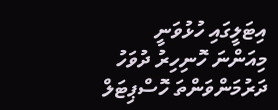އިޓަލީގައި ހުޅުވަނީ
މިއަންނަ ހޮނިހިރު ދުވަހު ދަރުމަންވަންތަ ހޮސްޕިޓަލް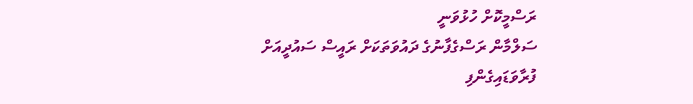ރަސްމީކޮށް ހުޅުވަނީ
ސަލްމާން ރަސްގެފާނުގެ ދައުވަތަކަށް ރައީސް ސައުދީއަށް ފުރާވަޑައިގެންފި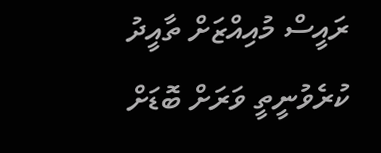ރައީސް މުއިއްޒަށް ތާއީދު ކުރެވުނީތީ ވަރަށް ބޮޑަށް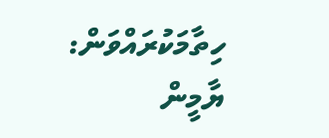ހިތާމަކުރައްވަން: ޔާމީން